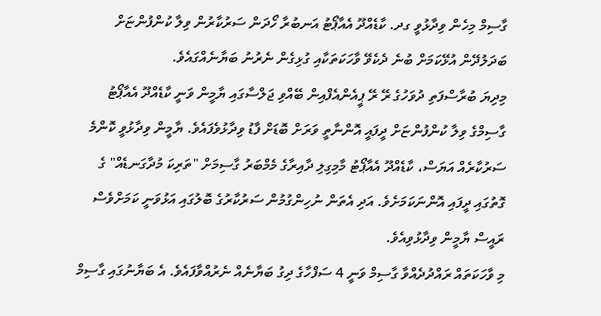ގާސިމް މިހެން ވިދާޅުވީ ގދ. ކާޑެއްދޫ އެއާޕޯޓު އަނބުރާ ހޯދަން ސަރުކާރުން ވިލާ ކުންފުންޏަށް ބަދަލުދޭން އުޅޭކަމަށް ބުނެ ދެކެވޭ ވާހަކަތަކާއި ގުޅިގެން ނެރުނު ބަޔާނެއްގައެވެ.
މިދިޔަ ބުރާސްފަތި ދުވަހުގެ ރޭ ރޭ ޕީއެންއެފްއިން ބޭއްވި ޖަލްސާގައި ޔާމީން ވަނީ ކާޑެއްދޫ އެއާޕޯޓު ގާސިމްގެ ވިލާ ކުންފުންޏަށް ދީފައީ އޮންނާތީ ވަރަށް ބޮޑަށް ފާޑު ވިދާޅުވެފައެވެ. ޔާމީން ވިދާޅުވީ ކޮންމެ ސަރުކާރެއް އަޔަސް، ކާޑެއްދޫ އެއާޕޯޓު މާމިގިލި ދާއިރާގެ މެމްބަރު ގާސިމަށް "ތަރިކަ މުދާގަނޑެއް" ގެ ގޮތުގައި ދީފައި އޮންނަކަމަށެވެ. އަދި އެތަން ނުހިންގުމުން ސަރުކާރުގެ ބޮލުގައި އަޅުވަނީ ކަމަށްވެސް ރައީސް ޔާމީން ވިދާޅުވިއެވެ.
މި ވާހަކަތައް ރައްދުދެއްވާ ގާސިމް ވަނީ 4 ސަފްހާގެ ދިގު ބަޔާނެއް ނެރުއްވާފައެވެ. އެ ބަޔާނުގައި ގާސިމް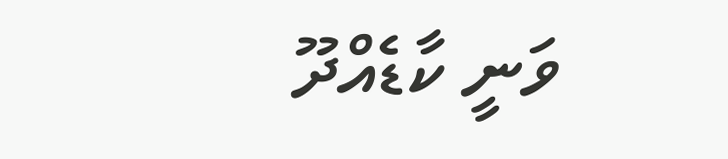ވަނީ ކާޑެއްދޫ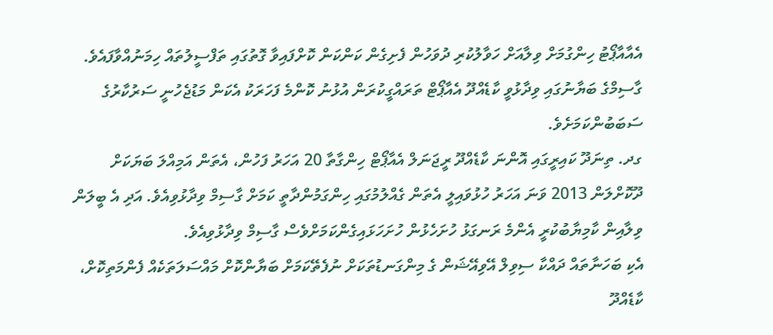އެއާއާޕޯޓު ހިންގުމަށް ވިލާއަށް ހަވާލުކުރި ދުވަހުން ފެށިގެން ކަންކަން ކޮށްފައިވާ ގޮތުގައި ތަފްސީލުތައް ހިމަނުއްވާފައެވެ. ގާސިމްގެ ބަޔާނުގައި ވިދާޅުވީ ކާޑެއްދޫ އެއާޕޯޓް ތަރައްގީކުރަން އުޅުނު ކޮންމެ ފަހަރަކު އެކަން މަޑުޖެހުނީ ސަރުކާރުގެ ސަބަބުންކަމަށެވެ.
ގދ. ތިނަދޫ ކައިރީގައި އޮންނަ ކާޑެއްދޫ ރީޖަނަލް އެއާޕޯޓް ހިންގާތާ 20 އަހަރު ފަހުން، އެތަން އަމިއްލަ ބަޔަކަށް ދޫކޮށްލަން 2013 ވަނަ އަހަރު ހުޅުވައިލީ އެތަން ގެއްލުމުގައި ހިންގަމުންދާތީ ކަމަށް ގާސިމް ވިދާޅުވިއެވެ. އަދި އެ ބީލަން ވިލާއިން ކާމިޔާބުކުރީ އެންމެ ރަނގަޅު ހުށަހެޅުން ހުށަހަޅައިގެންކަމަށްވެސް ގާސިމް ވިދާޅުވިއެވެ.
އެކި ބަހަނާތައް ދައްކާ ސިވިލް އޭވިއޭޝަން ގެ މިންގަނޑުތަކަށް ނުފެތޭކަމަށް ބަޔާންކޮށް މައްސަލަތަކެއް ފެންމަތިކޮށް، ކާޑެއްދޫ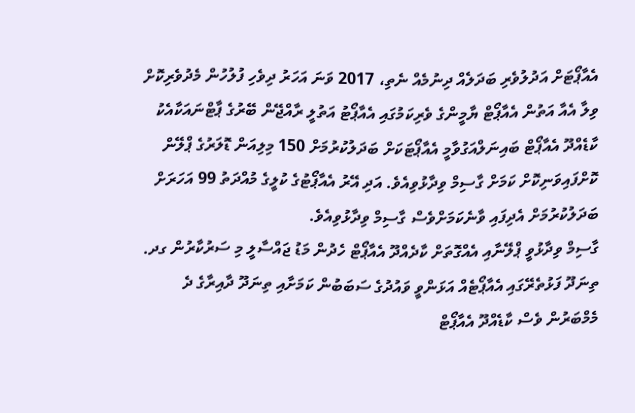އެއާޕޯޓަށް އަދުލުވެރި ބަދަލެއް ދިނުމެއް ނެތި، 2017 ވަނަ އަހަރު ދިވެހި ފުލުހުން މެދުވެރިކޮށް ވިލާ އެއާ އަތުން އެއާޕޯޓް ޔާމީންގެ ވެރިކަމުގައި އެއާޕޯޓު އަތުލީ ރާއްޖޭން ބޭރުގެ ޕާޓްނައަކާއެކު ކާޑެއްދޫ އެއާޕޯޓް ބައިނަލްއަގުވާމީ އެއާޕޯޓަކަށް ބަދަލުކުރުމަށް 150 މިލިއަން ޑޮލަރުގެ ޕްލޭން ކޮށްފައިވަނިކޮށް ކަމަށް ގާސިމް ވިދާޅުވިއެވެ. އަދި އޭރު އެއާޕޯޓުގެ ކުލީގެ މުއްދަތު 99 އަހަރަށް ބަދަލުކުރުމަށް އެދިފައި ވާނެކަމަށްވެސް ގާސިމް ވިދާޅުވިއެވެ.
ގާސިމް ވިދާޅުވީ ޕްލޭނާއި އެއްގޮތަށް ކާދެއްދޫ އެއާޕޯޓް ހެދުން މަޑު ޖައްސާލީ މި ސަރުކާރުން ގދ. ތިނަދޫ ފަޅުތެރޭގައި އެއާޕޯޓެއް އަޅަންވީ ވައުދުގެ ސަބަބުން ކަމަށާއި ތިނަދޫ ދާއިރާގެ ދެ މެމްބަރުން ވެސް ކާޑެއްދޫ އެއާޕޯޓް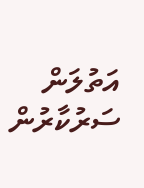އަތުލަން ސަރުކާރުން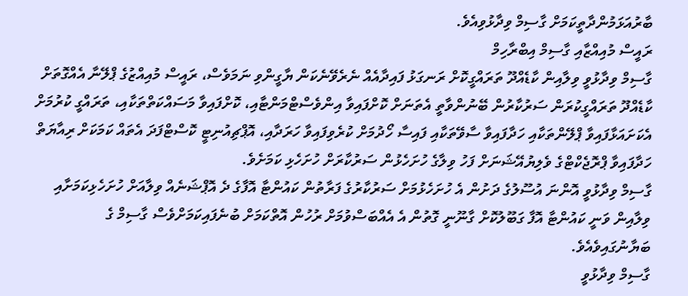ބާރުއަޅަމުންދާތީކަމަށް ގާސިމް ވިދާޅުވިއެވެ.
ރައީސް މުއިއްޒާއި ގާސިމް އިބްރާހިމް
ގާސިމް ވިދާޅުވީ ވިލާއިން ކާޑެއްދޫ ތަރައްގީކޮށް ރަނގަޅު ފައިދާއެއް ނެރެވޭނެކަން ޔާގީންވި ނަމަވެސް، ރައީސް މުއިއްޒުގެ ޕްލޭނާ އެއްގޮތަށް ކާޑެއްދޫ ތަރައްގީކުރަން ސަރުކާރުން ބޭނުންވާތީ އެތަނަށް ކޮށްފައިވާ އިންވެސްޓްމަންޓާއި، ކޮށްފައިވާ މަސައްކަތްތަކާއި، ތަރައްގީ ކުރުމަށް އެކަށައަޅާފައިވާ ޕްލޭންތަކާއި ހަދާފައިވާ ސާވޭތަކާއި ފައިސާ ހޯދުމަށް ކުރެވިފައިވާ ހަރަދާއި، އޮޕްޗިއުނިޓީ ކޮސްޓްފަދަ އެތައް ކަމަކަށް ރިއާޔަތް ހަދާފައިވާ ޕްރޮޖެކްޓްގެ ވެލިޔުއޭޝަނަށް ފަހު ވިލާގެ ހުށަހެޅުން ސަރުކާރަށް ހުށަހެޅި ކަމަށެވެ.
ގާސިމް ވިދާޅުވީ އޮންނަ އުސޫލުގެ ދަށުން އެ ހުށަހެޅުމަށް ސަރުކާރުގެ ފަރާތުން ކައުންޓާ އޮފާގެ ދެ އޮޕްޝަނެއް ވިލާއަށް ހުށަހެޅިކަމަށާއި ވިލާއިން ވަނީ ކައުންޓާ އޮފާ ގަބޫލުކޮށް ގާނޫނީ ގޮތުން އެ އެއްބަސްވުމަށް ރުހުން އޮތްކަމަށް ބުނެފައިކަމަށްވެސް ގާސިމް ގެ ބަޔާނުގައިވެއެވެ.
ގާސިމް ވިދާޅުވީ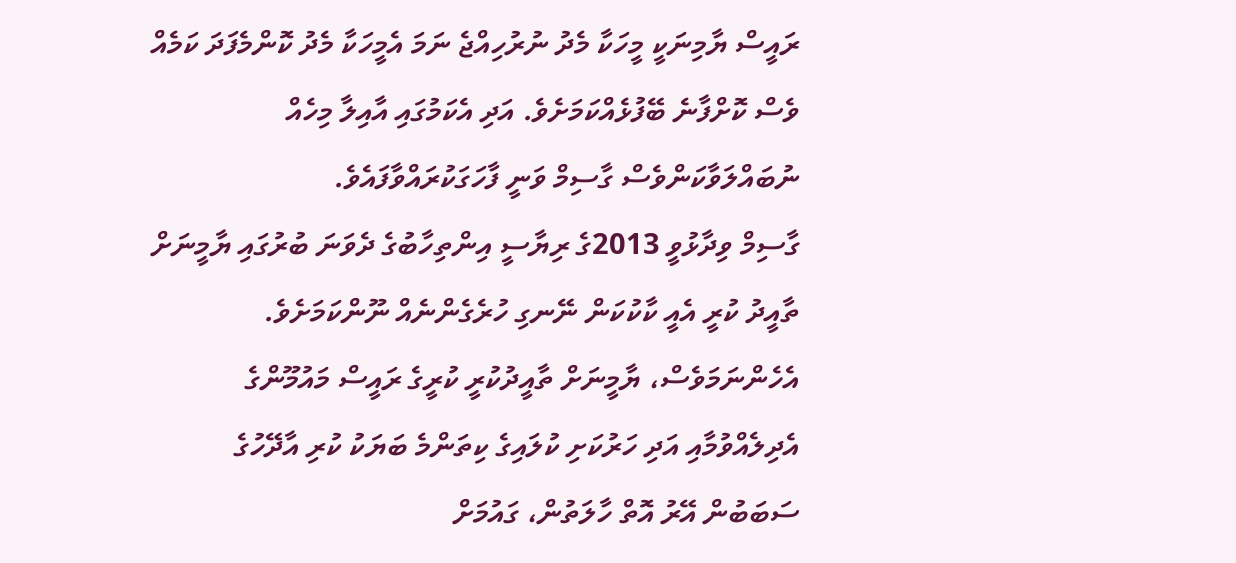ރައީސް ޔާމިނަކީ މީހަކާ މެދު ނުރުހިއްޖެ ނަމަ އެމީހަކާ މެދު ކޮންމެފަދަ ކަމެއް ވެސް ކޮށްފާނެ ބޭފުޅެއްކަމަށެވެ. އަދި އެކަމުގައި އާއިލާ މިހެއް ނުބައްލަވާކަންވެސް ގާސިމް ވަނީ ފާހަގަކުރައްވާފައެވެ.
ގާސިމް ވިދާޅުވީ 2013ގެ ރިޔާސީ އިންތިހާބުގެ ދެވަނަ ބުރުގައި ޔާމީނަށް ތާއީދު ކުރީ އެއީ ކާކުކަން ނޭނގި ހުރެގެންނެއް ނޫންކަމަށެވެ. އެހެންނަމަވެސް، ޔާމީނަށް ތާއީދުކުރީ ކުރީގެ ރައީސް މައުމޫންގެ އެދިލެއްވުމާއި އަދި ހަރުކަށި ކުލައިގެ ކިތަންމެ ބަޔަކު ކުރި އާދޭހުގެ ސަބަބުން އޭރު އޮތް ހާލަތުން، ގައުމަށް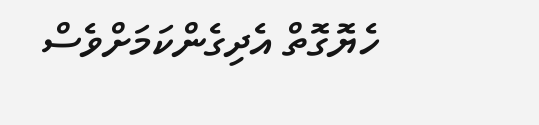ހެޔޮގޮތް އެދިގެންކަމަށްވެސް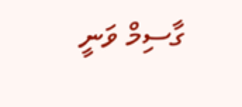ގާސިމް ވަނީ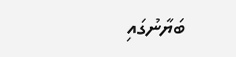ބަޔާނުގައި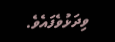ވިދަޅުވެފައެވެ.